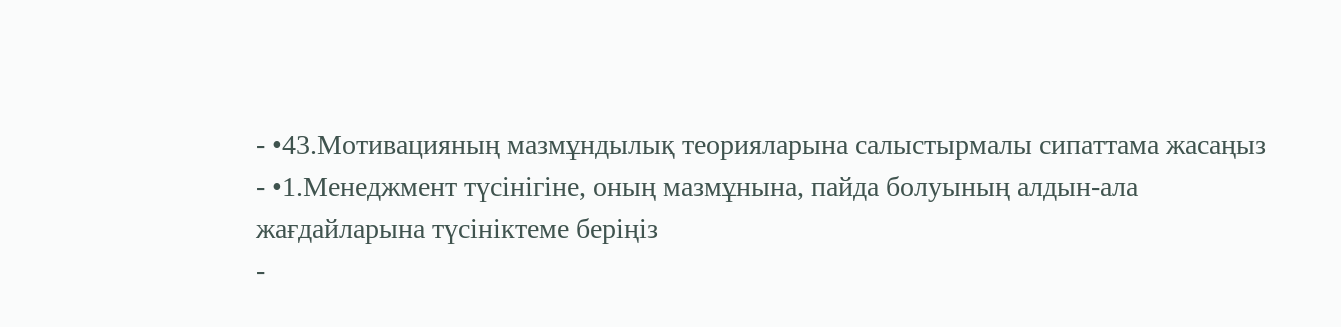- •43.Мотивацияның мазмұндылық теорияларына салыстырмалы сипаттама жасаңыз
- •1.Менеджмент түсінігіне, оның мазмұнына, пайда болуының алдын-ала жағдайларына түсініктеме беріңіз
-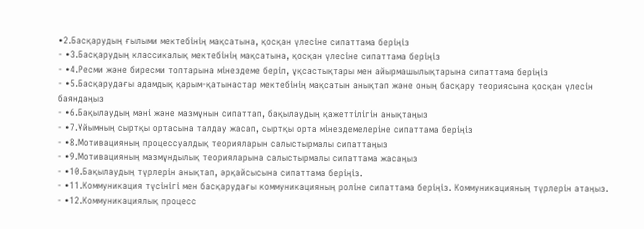•2.Басқарудың ғылыми мектебінің мақсатына, қосқан үлесіне сипаттама беріңіз
- •3.Басқарудың классикалық мектебінің мақсатына, қосқан үлесіне сипаттама беріңіз
- •4.Ресми және биресми топтарына мінездеме беріп, ұқсастықтары мен айырмашылықтарына сипаттама беріңіз
- •5.Басқарудағы адамдық қарым-қатынастар мектебінің мақсатын анықтап және оның басқару теориясына қосқан үлесін баяндаңыз
- •6.Бақылаудың мәні және мазмұнын сипаттап, бақылаудың қажеттілігін анықтаңыз
- •7.Ұйымның сыртқы ортасына талдау жасап, сыртқы орта мінездемелеріне сипаттама беріңіз
- •8.Мотивацияның процессуалдық теорияларын салыстырмалы сипаттаңыз
- •9.Мотивацияның мазмұндылық теорияларына салыстырмалы сипаттама жасаңыз
- •10.Бақылаудың түрлерін анықтап, әрқайсысына сипаттама беріңіз.
- •11.Коммуникация түсінігі мен басқарудағы коммуникацияның роліне сипаттама беріңіз. Коммуникацияның түрлерін атаңыз.
- •12.Коммуникациялық процесс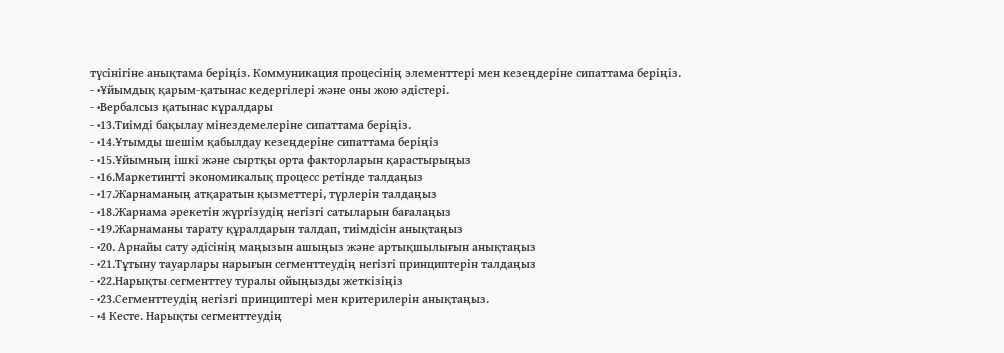түсінігіне анықтама беріңіз. Коммуникация процесінің элементтері мен кезеңдеріне сипаттама беріңіз.
- •Ұйымдық қарым-қатынас кедергілері және оны жою әдістері.
- •Вербалсыз қатынас кұралдары
- •13.Тиімді бақылау мінездемелеріне сипаттама беріңіз.
- •14.Ұтымды шешім қабылдау кезеңдеріне сипаттама беріңіз
- •15.Ұйымның ішкі және сыртқы орта факторларын қарастырыңыз
- •16.Маркетингтi экономикалық процесс ретiнде талдаңыз
- •17.Жарнаманың атқаратын қызметтерi, түрлерiн талдаңыз
- •18.Жарнама әрекетiн жүргiзудiң негiзгi сатыларын бағалаңыз
- •19.Жарнаманы тарату құралдарын талдап, тиімдісін анықтаңыз
- •20. Арнайы сату әдiсiнің маңызын ашыңыз және артықшылығын анықтаңыз
- •21.Тұтыну тауарлары нарығын сегменттеудің негізгі принциптерін талдаңыз
- •22.Нарықты сегменттеу туралы ойыңызды жеткізіңіз
- •23.Сегменттеудiң негiзгi принциптерi мен критерилерiн анықтаңыз.
- •4 Кесте. Нарықты сегменттеудің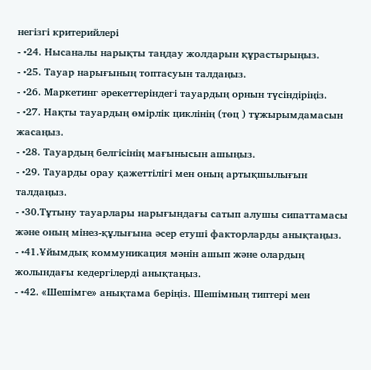негізгі критерийлері
- •24. Нысаналы нарықты таңдау жолдарын құрастырыңыз.
- •25. Тауар нарығының топтасуын талдаңыз.
- •26. Маркетинг әрекеттерiндегi тауардың орнын түсіндіріңіз.
- •27. Нақты тауардың өмiрлiк циклiнiң (төц ) тұжырымдамасын жасаңыз.
- •28. Тауардың белгiсiнің мағынысын ашыңыз.
- •29. Тауарды орау қажеттілігі мен оның артықшылығын талдаңыз.
- •30.Тұтыну тауарлары нарығындағы сатып алушы сипаттамасы және оның мінез-құлығына әсер етуші факторларды анықтаңыз.
- •41.Ұйымдық коммуникация мәнін ашып және олардың жолындағы кедергілерді анықтаңыз.
- •42. «Шешімге» анықтама беріңіз. Шешімның типтері мен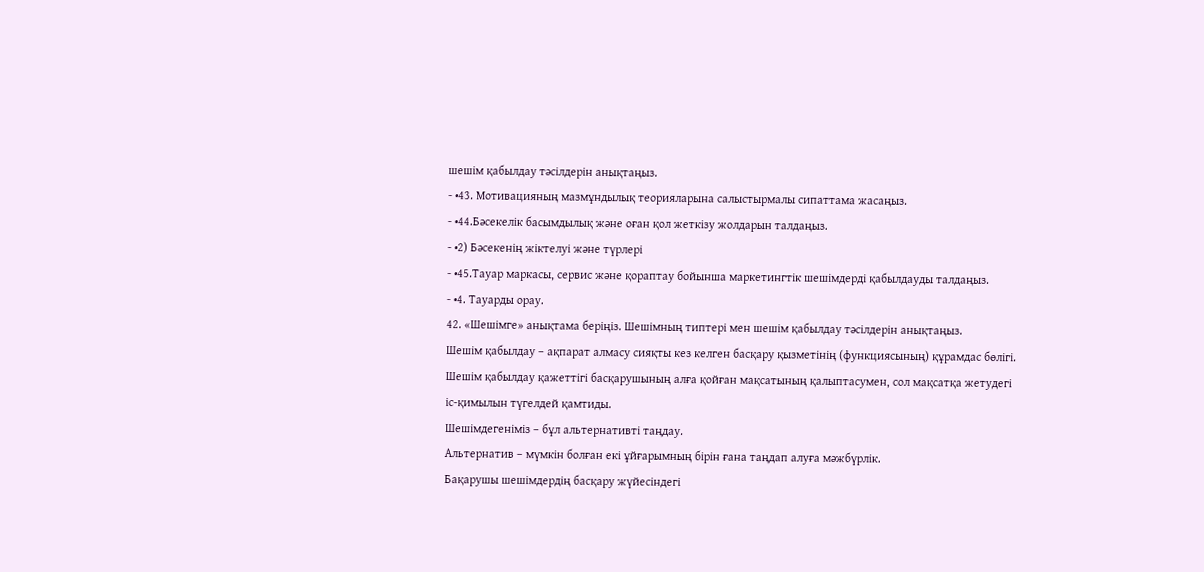шешім қабылдау тәсілдерін анықтаңыз.
- •43. Мотивацияның мазмұндылық теорияларына салыстырмалы сипаттама жасаңыз.
- •44.Бәсекелік басымдылық және оған қол жеткізу жолдарын талдаңыз.
- •2) Бәсекенің жіктелуі және түрлері
- •45.Тауар маркасы, сервис және қораптау бойынша маркетингтік шешімдерді қабылдауды талдаңыз.
- •4. Тауарды орау.
42. «Шешімге» анықтама беріңіз. Шешімның типтері мен шешім қабылдау тәсілдерін анықтаңыз.
Шешiм қабылдау – ақпарат алмасу сияқты кез келген басқару қызметiнiң (функциясының) құрамдас бөлiгi. Шешiм қабылдау қажеттiгi басқарушының алға қойған мақсатының қалыптасумен, сол мақсатқа жетудегi iс-қимылын түгелдей қамтиды.
Шешiмдегенiмiз – бұл альтернативтi таңдау.
Альтернатив – мүмкiн болған екi ұйғарымның бiрiн ғана таңдап алуға мәжбүрлiк.
Бақарушы шешiмдердiң басқару жүйесiндегi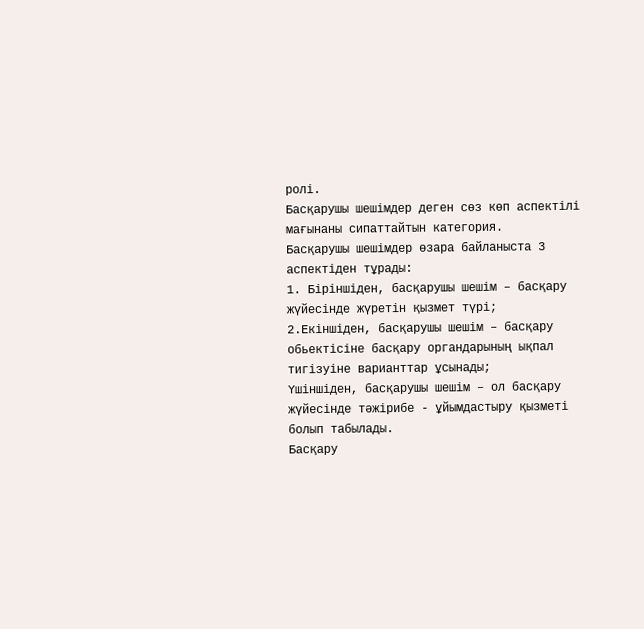ролi.
Басқарушы шешiмдер деген сөз көп аспектiлi мағынаны сипаттайтын категория.
Басқарушы шешiмдер өзара байланыста 3 аспектiден тұрады:
1. Бiрiншiден, басқарушы шешiм – басқару жүйесiнде жүретiн қызмет түрi;
2.Екiншiден, басқарушы шешiм – басқару обьектiсiне басқару органдарының ықпал тигiзуiне варианттар ұсынады;
Үшiншiден, басқарушы шешiм – ол басқару жүйесiнде тәжiрибе - ұйымдастыру қызметi болып табылады.
Басқару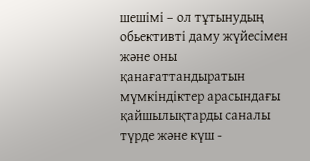шешiмi – ол тұтынудың обьективтi даму жүйесiмен және оны қанағаттандыратын мүмкiндiктер арасындағы қайшылықтарды саналы түрде және күш -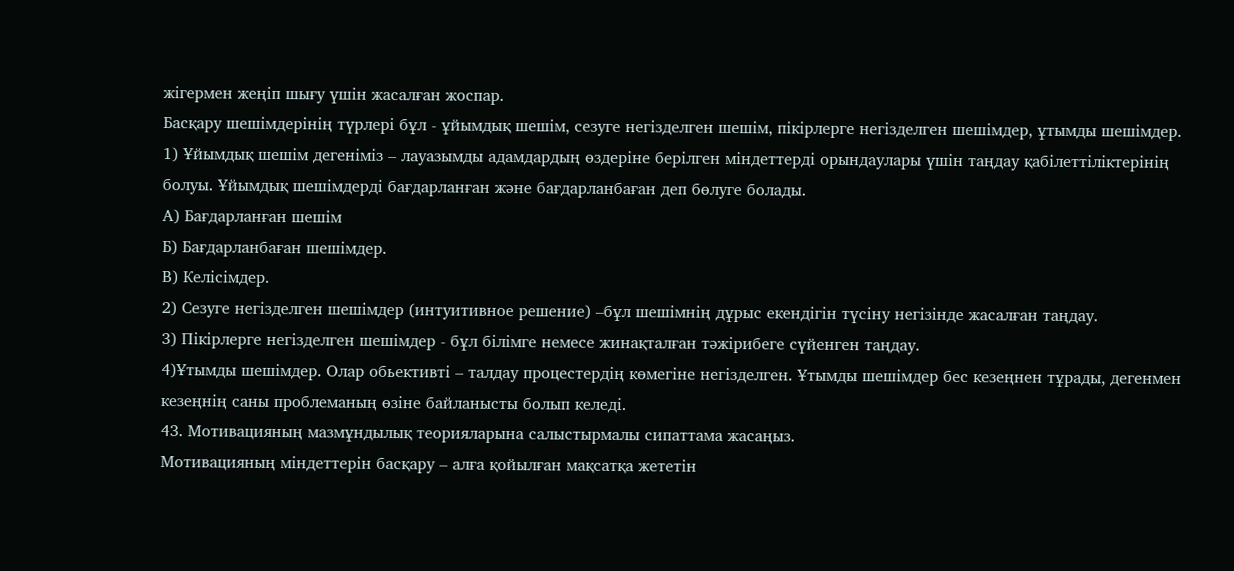жiгермен жеңiп шығу үшiн жасалған жоспар.
Басқару шешімдерінің түрлері бұл - ұйымдық шешім‚ сезуге негізделген шешім‚ пікірлерге негізделген шешімдер‚ ұтымды шешімдер.
1) Ұйымдық шешiм дегенiмiз – лауазымды адамдардың өздерiне берiлген мiндеттердi орындаулары үшiн таңдау қабiлеттiлiктерiнiң болуы. Ұйымдық шешiмдердi бағдарланған және бағдарланбаған деп бөлуге болады.
А) Бағдарланған шешiм
Б) Бағдарланбаған шешiмдер.
В) Келiсiмдер.
2) Сезуге негiзделген шешiмдер (интуитивное решение) –бұл шешімнің дұрыс екендiгiн түсiну негiзiнде жасалған таңдау.
3) Пiкiрлерге негiзделген шешiмдер - бұл бiлiмге немесе жинақталған тәжiрибеге сүйенген таңдау.
4)Ұтымды шешiмдер. Олар обьективтi – талдау процестердiң көмегiне негiзделген. Ұтымды шешiмдер бес кезеңнен тұрады, дегенмен кезеңнiң саны проблеманың өзiне байланысты болып келедi.
43. Мотивацияның мазмұндылық теорияларына салыстырмалы сипаттама жасаңыз.
Мотивацияның міндеттерін басқару – алға қойылған мақсатқа жететін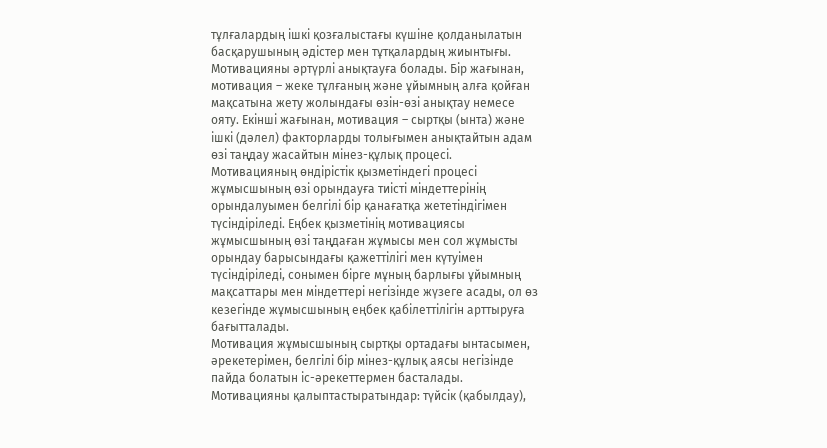тұлғалардың ішкі қозғалыстағы күшіне қолданылатын басқарушының әдістер мен тұтқалардың жиынтығы.
Мотивацияны әртүрлі анықтауға болады. Бір жағынан, мотивация – жеке тұлғаның және ұйымның алға қойған мақсатына жету жолындағы өзін-өзі анықтау немесе ояту. Екінші жағынан, мотивация – сыртқы (ынта) және ішкі (дәлел) факторларды толығымен анықтайтын адам өзі таңдау жасайтын мінез-құлық процесі.
Мотивацияның өндірістік қызметіндегі процесі жұмысшының өзі орындауға тиісті міндеттерінің орындалуымен белгілі бір қанағатқа жететіндігімен түсіндіріледі. Еңбек қызметінің мотивациясы жұмысшының өзі таңдаған жұмысы мен сол жұмысты орындау барысындағы қажеттілігі мен күтуімен түсіндіріледі, сонымен бірге мұның барлығы ұйымның мақсаттары мен міндеттері негізінде жүзеге асады, ол өз кезегінде жұмысшының еңбек қабілеттілігін арттыруға бағытталады.
Мотивация жұмысшының сыртқы ортадағы ынтасымен, әрекетерімен, белгілі бір мінез-құлық аясы негізінде пайда болатын іс-әрекеттермен басталады. Мотивацияны қалыптастыратындар: түйсік (қабылдау),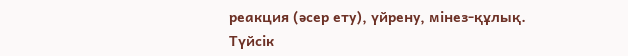реакция (әсер ету), үйрену, мінез-құлық.
Түйсік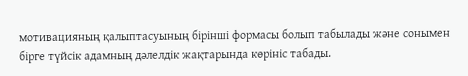мотивацияның қалыптасуының бірінші формасы болып табылады және сонымен бірге түйсік адамның дәлелдік жақтарында көрініс табады.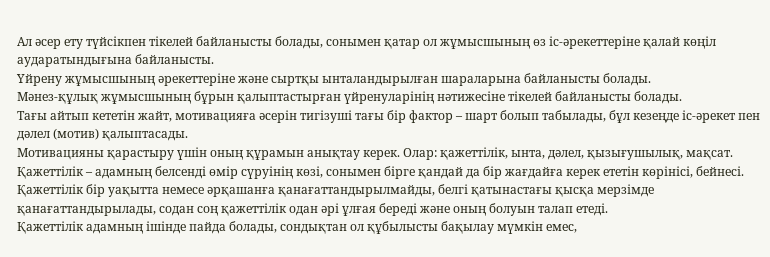Ал әсер ету түйсікпен тікелей байланысты болады, сонымен қатар ол жұмысшының өз іс-әрекеттеріне қалай көңіл аударатындығына байланысты.
Үйрену жұмысшының әрекеттеріне және сыртқы ынталандырылған шараларына байланысты болады.
Мәнез-құлық жұмысшының бұрын қалыптастырған үйренуларінің нәтижесіне тікелей байланысты болады.
Тағы айтып кететін жайт, мотивацияға әсерін тигізуші тағы бір фактор – шарт болып табылады, бұл кезеңде іс-әрекет пен дәлел (мотив) қалыптасады.
Мотивацияны қарастыру үшін оның құрамын анықтау керек. Олар: қажеттілік, ынта, дәлел, қызығушылық, мақсат.
Қажеттілік – адамның белсенді өмір сүруінің көзі, сонымен бірге қандай да бір жағдайға керек ететін көрінісі, бейнесі. Қажеттілік бір уақытта немесе әрқашанға қанағаттандырылмайды, белгі қатынастағы қысқа мерзімде қанағаттандырылады, содан соң қажеттілік одан әрі ұлғая береді және оның болуын талап етеді.
Қажеттілік адамның ішінде пайда болады, сондықтан ол құбылысты бақылау мүмкін емес,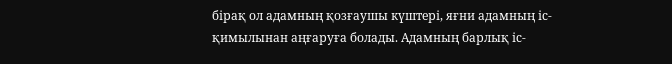бірақ ол адамның қозғаушы күштері, яғни адамның іс-қимылынан аңғаруға болады. Адамның барлық іс-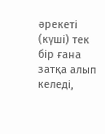әрекеті (күші) тек бір ғана затқа алып келеді,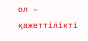ол – қажеттілікті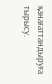қанағаттандыруға тырысу.